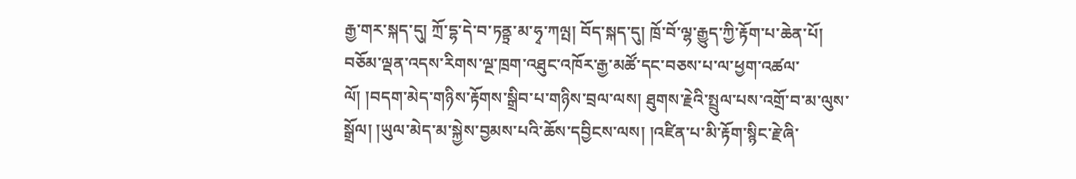རྒྱ་གར་སྐད་དུ། ཀྲོ་དྷ་དེ་བ་ཏནྟྲ་མ་ཧྭ་ཀལྤ། བོད་སྐད་དུ། ཁྲོ་བོ་ལྷ་རྒྱུད་ཀྱི་རྟོག་པ་ཆེན་པོ། བཅོམ་ལྡན་འདས་རིགས་ལྔ་ཁྲག་འཐུང་འཁོར་རྒྱ་མཚོ་དང་བཅས་པ་ལ་ཕྱག་འཚལ་ལོ། །བདག་མེད་གཉིས་རྟོགས་སྒྲིབ་པ་གཉིས་བྲལ་ལས། ཐུགས་རྗེའི་སྤྲུལ་པས་འགྲོ་བ་མ་ལུས་སྒྲོལ། །ཡུལ་མེད་མ་སྐྱེས་བྱམས་པའི་ཆོས་དབྱིངས་ལས། །འཛིན་པ་མི་རྟོག་སྙིང་རྗེ་ཞི་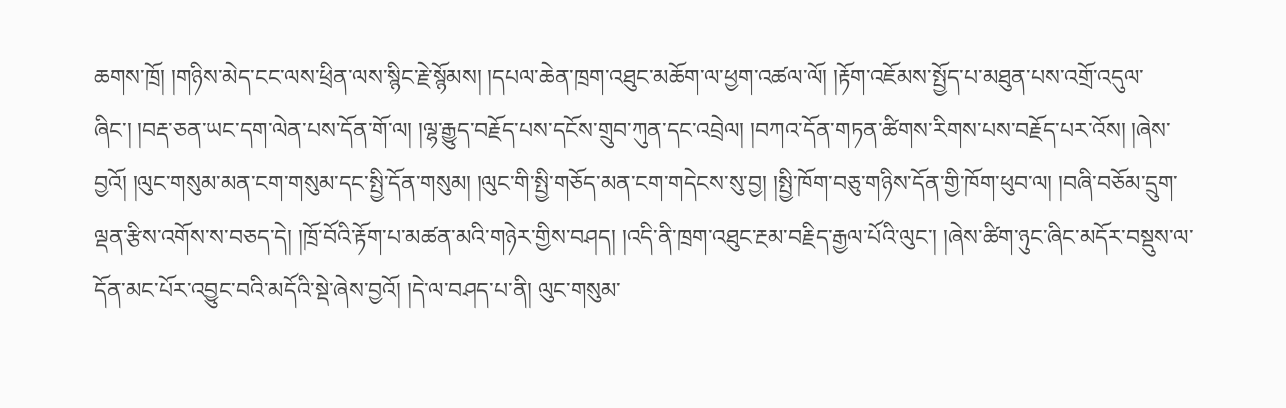ཆགས་ཁྲོ། །གཉིས་མེད་ངང་ལས་ཕྲིན་ལས་སྙིང་རྗེ་སྙོམས། །དཔལ་ཆེན་ཁྲག་འཐུང་མཆོག་ལ་ཕྱག་འཚལ་ལོ། །རྟོག་འཇོམས་སྤྱོད་པ་མཐུན་པས་འགྲོ་འདུལ་ཞིང་། །བརྡ་ཅན་ཡང་དག་ལེན་པས་དོན་གོ་ལ། །ལྷ་རྒྱུད་བརྗོད་པས་དངོས་གྲུབ་ཀུན་དང་འབྲེལ། །བཀའ་དོན་གཏན་ཚིགས་རིགས་པས་བརྗོད་པར་འོས། །ཞེས་བྱའོ། །ལུང་གསུམ་མན་ངག་གསུམ་དང་སྤྱི་དོན་གསུམ། །ལུང་གི་སྤྱི་གཅོད་མན་ངག་གདེངས་སུ་བྱ། །སྤྱི་ཁོག་བཅུ་གཉིས་དོན་གྱི་ཁོག་ཕུབ་ལ། །བཞི་བཅོམ་དྲུག་ལྡན་རྩིས་འགོས་ས་བཅད་དེ། །ཁྲོ་བོའི་རྟོག་པ་མཚན་མའི་གཉེར་གྱིས་བཤད། །འདི་ནི་ཁྲག་འཐུང་རྔམ་བརྗིད་རྒྱལ་པོའི་ལུང་། །ཞེས་ཚིག་ཉུང་ཞིང་མདོར་བསྡུས་ལ་དོན་མང་པོར་འབྱུང་བའི་མདོའི་སྡེ་ཞེས་བྱའོ། །དེ་ལ་བཤད་པ་ནི། ལུང་གསུམ་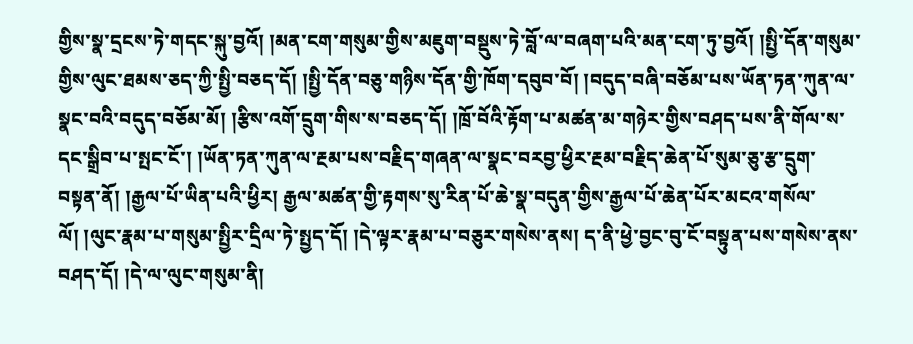གྱིས་སྣ་དྲངས་ཏེ་གདང་སྐུ་བྱའོ། །མན་ངག་གསུམ་གྱིས་མཇུག་བསྡུས་ཏེ་བློ་ལ་བཞག་པའི་མན་ངག་ཏུ་བྱའོ། །སྤྱི་དོན་གསུམ་གྱིས་ལུང་ཐམས་ཅད་ཀྱི་སྤྱི་བཅད་དོ། །སྤྱི་དོན་བཅུ་གཉིས་དོན་གྱི་ཁོག་དབུབ་བོ། །བདུད་བཞི་བཅོམ་པས་ཡོན་ཏན་ཀུན་ལ་སྣང་བའི་བདུད་བཅོམ་མོ། །རྩིས་འགོ་དྲུག་གིས་ས་བཅད་དོ། །ཁྲོ་བོའི་རྟོག་པ་མཚན་མ་གཉེར་གྱིས་བཤད་པས་ནི་གོལ་ས་དང་སྒྲིབ་པ་སྤང་ངོ་། །ཡོན་ཏན་ཀུན་ལ་རྔམ་པས་བརྗིད་གཞན་ལ་སྣང་བརབྱ་ཕྱིར་རྔམ་བརྗིད་ཆེན་པོ་སུམ་ཅུ་རྩ་དྲུག་བསྟན་ནོ། །རྒྱལ་པོ་ཡིན་པའི་ཕྱིར། རྒྱལ་མཚན་གྱི་རྟགས་སུ་རིན་པོ་ཆེ་སྣ་བདུན་གྱིས་རྒྱལ་པོ་ཆེན་པོར་མངའ་གསོལ་ལོ། །ལུང་རྣམ་པ་གསུམ་སྤྱིར་དྲིལ་ཏེ་སྤྱད་དོ། །དེ་ལྟར་རྣམ་པ་བཅུར་གསེས་ནས། ད་ནི་ཕྱེ་བྱང་བུ་ངོ་བསྟུན་པས་གསེས་ནས་བཤད་དོ། །དེ་ལ་ལུང་གསུམ་ནི།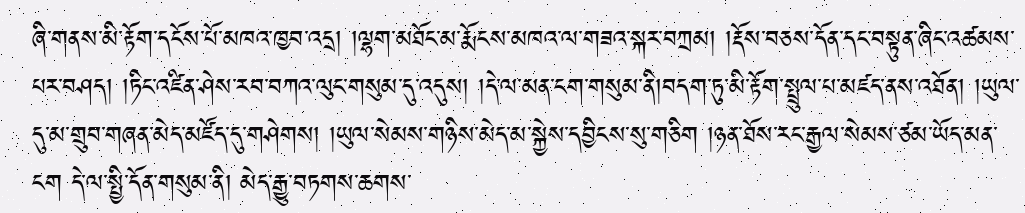ཞི་གནས་མི་རྟོག་དངོས་པོ་མཁའ་ཁྱབ་འདྲ། །ལྷག་མཐོང་མ་རྨོངས་མཁའ་ལ་གཟའ་སྐར་བཀྲམ། །རྡོས་བཅས་དོན་དང་བསྟུན་ཞིང་འཚམས་པར་བཤད། །ཏིང་འཛིན་ཤེས་རབ་བཀའ་ལུང་གསུམ་དུ་འདུས། །དེ་ལ་མན་ངག་གསུམ་ནི།བདག་ཏུ་མི་རྟོག་སྤྲུལ་པ་མཛད་ནས་འཐོན། །ཡུལ་དུ་མ་གྲུབ་གཞན་མེད་མཛོད་དུ་གཤེགས། །ཡུལ་སེམས་གཉིས་མེད་མ་སྐྱེས་དབྱིངས་སུ་གཅིག །ཉན་ཐོས་རང་རྒྱལ་སེམས་ཙམ་ཡོད་མན་ངག དེ་ལ་སྤྱི་དོན་གསུམ་ནི། མེད་རྒྱུ་བཏགས་ཆགས་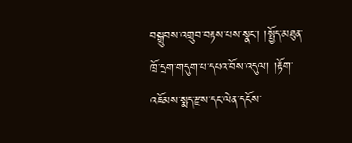བསྒྲུབས་འགྲུབ་བརྟས་པས་སྣང་། །སྤྱོད་མཐུན་ཁྲོ་དྲག་གདུག་པ་དཔའ་བོས་འདུལ། །རྟོག་འཇོམས་སྨད་རྫས་དང་ལེན་དངོས་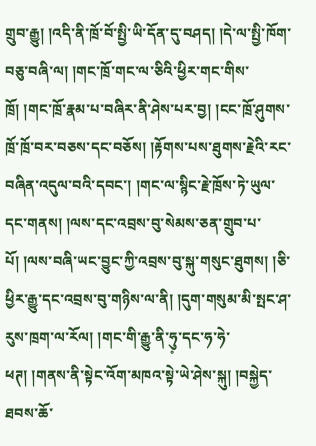གྲུབ་རྒྱུ། །འདི་ནི་ཁྲོ་བོ་སྤྱི་ཡི་དོན་དུ་བཤད། །དེ་ལ་སྤྱི་ཁོག་བཅུ་བཞི་ལ། །གང་ཁྲོ་གང་ལ་ཅིའི་ཕྱིར་གང་གིས་ཁྲོ། །གང་ཁྲོ་རྣམ་པ་བཞིར་ནི་ཤེས་པར་བྱ། །ངང་ཁྲོ་ཤུགས་ཁྲོ་ཁྲོ་བར་བཅས་དང་བཅོས། །རྟོགས་པས་ཐུགས་རྗེའི་རང་བཞིན་འདུལ་བའི་དབང་། །གང་ལ་སྙིང་རྗེ་ཁྲོས་ཏེ་ཡུལ་དང་གནས། །ལས་དང་འབྲས་བུ་སེམས་ཅན་གྲུབ་པ་པོ། །ལས་བཞི་ཡང་བྱུང་ཀྱི་འབྲས་བུ་སྐུ་གསུང་ཐུགས། །ཅི་ཕྱིར་རྒྱུ་དང་འབྲས་བུ་གཉིས་ལ་ནི། །དུག་གསུམ་མི་སྤང་ཤ་རུས་ཁྲག་ལ་རོལ། །གང་གི་རྒྱུ་ནི་ཧུ༷་དང་ཧ་ཧེ་ཕཊ། །གནས་ནི་སྟེང་འོག་མཁའ་སྟེ་ཡེ་ཤེས་སྐུ། །བསྐྱེད་ཐབས་ཆོ་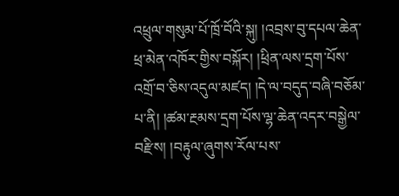འཕྲུལ་གསུམ་པོ་ཁྲོ་བོའི་སྐུ། །འབྲས་བུ་དཔལ་ཆེན་ཕྲ་མེན་འཁོར་གྱིས་བསྐོར། །ཕྲིན་ལས་དྲག་པོས་འགྲོ་བ་ཅིས་འདུལ་མཛད། །དེ་ལ་བདུད་བཞི་བཅོམ་པ་ནི། །ཚམ་རྔམས་དྲག་པོས་ལྷ་ཆེན་འདར་བསྒྱེལ་བརྫིས། །བརྟུལ་ཞུགས་རོལ་པས་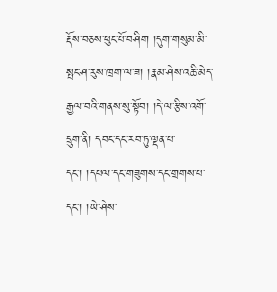རྡོས་བཅས་ཕུང་པོ་བཤིག །དུག་གསུམ་མི་སྤང་ཤ་རུས་ཁྲག་ལ་ཟ། །རྣམ་ཤེས་འཆི་མེད་རྒྱལ་བའི་གནས་སུ་སྟོབ། །དེ་ལ་རྩིས་འགོ་དྲུག་ནི། དབང་དང་རབ་ཏུ་ལྡན་པ་དང་། །དཔལ་དང་གཟུགས་དང་གྲགས་པ་དང་། །ཡེ་ཤེས་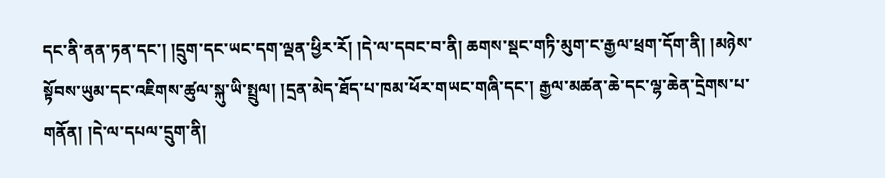དང་ནི་ནན་ཏན་དང་། །དྲུག་དང་ཡང་དག་ལྡན་ཕྱིར་རོ། །དེ་ལ་དབང་བ་ནི། ཆགས་སྡང་གཏི་མུག་ང་རྒྱལ་ཕྲག་དོག་ནི། །མཉེས་སྟོབས་ཡུམ་དང་འཇིགས་ཚུལ་སྐུ་ཡི་སྤྲུལ། །དྲན་མེད་ཐོད་པ་ཁམ་ཕོར་གཡང་གཞི་དང་། རྒྱལ་མཚན་ཆེ་དང་ལྷ་ཆེན་དྲེགས་པ་གནོན། །དེ་ལ་དཔལ་དྲུག་ནི།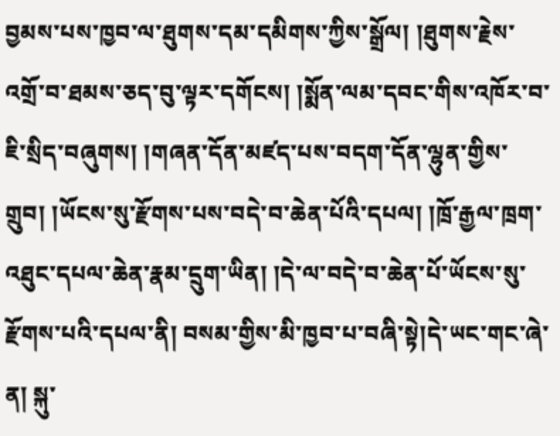བྱམས་པས་ཁྱབ་ལ་ཐུགས་དམ་དམིགས་ཀྱིས་སྒྲོལ། །ཐུགས་རྗེས་འགྲོ་བ་ཐམས་ཅད་བུ་ལྟར་དགོངས། །སྨོན་ལམ་དབང་གིས་འཁོར་བ་ཇི་སྲིད་བཞུགས། །གཞན་དོན་མཛད་པས་བདག་དོན་ལྷུན་གྱིས་གྲུབ། །ཡོངས་སུ་རྫོགས་པས་བདེ་བ་ཆེན་པོའི་དཔལ། །ཁྲོ་རྒྱལ་ཁྲག་འཐུང་དཔལ་ཆེན་རྣམ་དྲུག་ཡིན། །དེ་ལ་བདེ་བ་ཆེན་པོ་ཡོངས་སུ་རྫོགས་པའི་དཔལ་ནི། བསམ་གྱིས་མི་ཁྱབ་པ་བཞི་སྟེ།དེ་ཡང་གང་ཞེ་ན། སྐུ་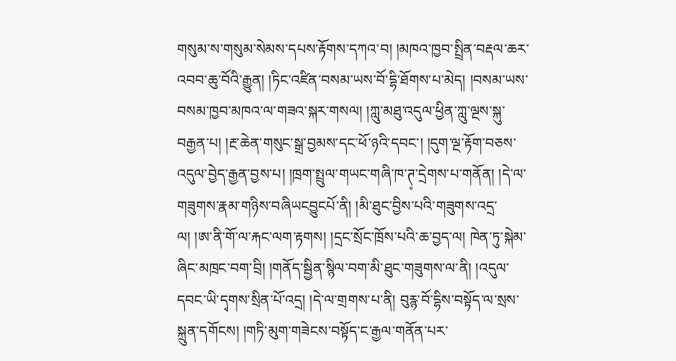གསུམ་ས་གསུམ་སེམས་དཔས་རྟོགས་དཀའ་བ། །མཁའ་ཁྱབ་སྤྲིན་བརྡལ་ཆར་འབབ་ཆུ་བོའི་རྒྱུན། །ཏིང་འཛིན་བསམ་ཡས་བོ་དྷི་ཐོགས་པ་མེད། །བསམ་ཡས་བསམ་ཁྱབ་མཁའ་ལ་གཟའ་སྐར་གསལ། །ཀླུ་མཐུ་འདུལ་ཕྱིན་ཀླུ་ལྔས་སྐུ་བརྒྱན་པ། །རྔ་ཆེན་གསུང་སྒྲ་བྱམས་དང་ཕོ་ཉའི་དབང་། །དུག་ལྔ་རྟོག་བཅས་འདུལ་བྱེད་རྒྱན་བྱས་པ། །ཁྲག་སྤྲུལ་གཡང་གཞི་ཁ་ཊ༷་དྲེགས་པ་གནོན། །དེ་ལ་གཟུགས་རྣམ་གཉིས་བཞིཡངབྱུངཔོ་ནི། །མི་ཐུང་བྱིས་པའི་གཟུགས་འདྲ་ལ། །ཨ་ནི་གོ་ལ་རྐང་ལག་རྟགས། །དྲང་སྲོང་ཁྲོས་པའི་ཆ་བྱད་ལ། ཁེན་ཏུ་སྐེམ་ཞིང་མཁྲང་བག་བྲི། །གནོད་སྦྱིན་སྙིལ་བག་མི་ཐུང་གཟུགས་ལ་ནི། །འདུལ་དབང་ཡི་དྭགས་སྲིན་པོ་འདྲ། །དེ་ལ་གྲགས་པ་ནི། བུརྙ་བོ་དྷིས་བསྟོད་ལ་སྲས་སྐྲུན་དགོངས། །གཏི་མུག་གཟེངས་བསྟོད་ང་རྒྱལ་གནོན་པར་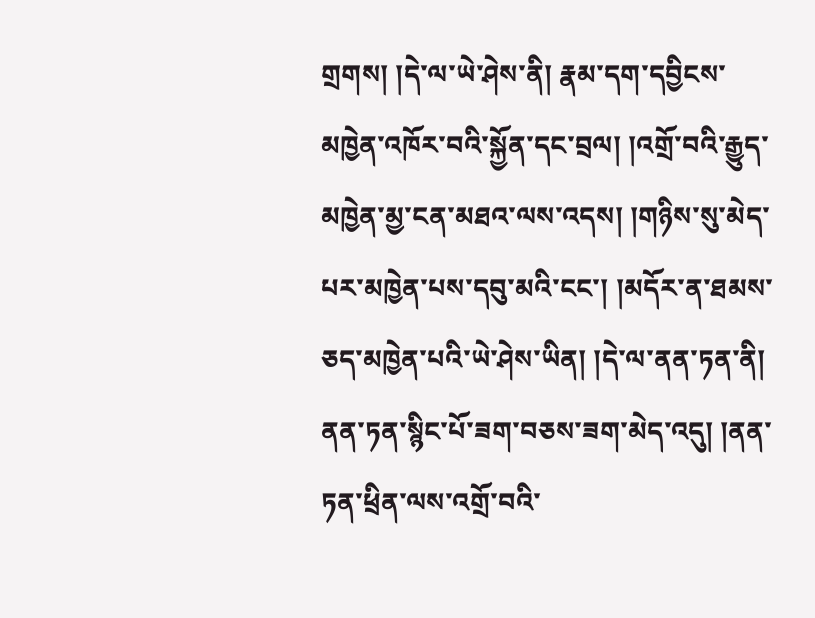གྲགས། །དེ་ལ་ཡེ་ཤེས་ནི། རྣམ་དག་དབྱིངས་མཁྱེན་འཁོར་བའི་སྐྱོན་དང་བྲལ། །འགྲོ་བའི་རྒྱུད་མཁྱེན་མྱ་ངན་མཐའ་ལས་འདས། །གཉིས་སུ་མེད་པར་མཁྱེན་པས་དབུ་མའི་ངང་། །མདོར་ན་ཐམས་ཅད་མཁྱེན་པའི་ཡེ་ཤེས་ཡིན། །དེ་ལ་ནན་ཏན་ནི། ནན་ཏན་སྙིང་པོ་ཟག་བཅས་ཟག་མེད་འདུ། །ནན་ཏན་ཕྲིན་ལས་འགྲོ་བའི་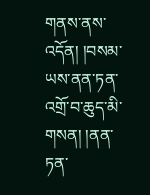གནས་ནས་འདོན། །བསམ་ཡས་ནན་ཏན་འགྲོ་བ་ཆུད་མི་གསན། །ནན་ཏན་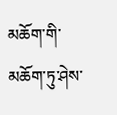མཆོག་གི་མཆོག་ཏུ་ཤེས་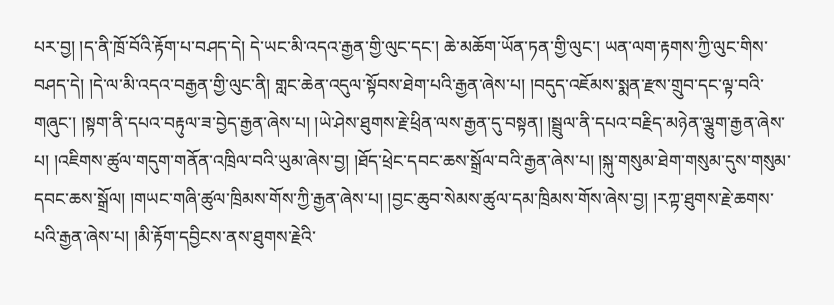པར་བྱ། །ད་ནི་ཁྲོ་བོའི་རྟོག་པ་བཤད་དེ། དེ་ཡང་མི་འདའ་རྒྱན་གྱི་ལུང་དང་། ཆེ་མཆོག་ཡོན་ཏན་གྱི་ལུང་། ཡན་ལག་རྟགས་ཀྱི་ལུང་གིས་བཤད་དེ། །དེ་ལ་མི་འདའ་བརྒྱན་གྱི་ལུང་ནི། གླང་ཆེན་འདུལ་སྟོབས་ཐེག་པའི་རྒྱན་ཞེས་པ། །བདུད་འཇོམས་སྨན་རྫས་གྲུབ་དང་ལྟ་བའི་གཞུང་། །སྟག་ནི་དཔའ་བརྟུལ་ཟ་བྱེད་རྒྱན་ཞེས་པ། །ཡེ་ཤེས་ཐུགས་རྗེ་ཕྲིན་ལས་རྒྱན་དུ་བསྟན། །སྦྲུལ་ནི་དཔའ་བརྗིད་མཉེན་ལྕུག་རྒྱན་ཞེས་པ། །འཇིགས་ཚུལ་གདུག་གནོན་འཁྲིལ་བའི་ཡུམ་ཞེས་བྱ། །ཐོད་ཕྲེང་དབང་ཆས་སྒྲོལ་བའི་རྒྱན་ཞེས་པ། །སྐུ་གསུམ་ཐེག་གསུམ་དུས་གསུམ་དབང་ཆས་སྒྲོལ། །གཡང་གཞི་ཚུལ་ཁྲིམས་གོས་ཀྱི་རྒྱན་ཞེས་པ། །བྱང་ཆུབ་སེམས་ཚུལ་དམ་ཁྲིམས་གོས་ཞེས་བྱ། །རཀྟ་ཐུགས་རྗེ་ཆགས་པའི་རྒྱན་ཞེས་པ། །མི་རྟོག་དབྱིངས་ནས་ཐུགས་རྗེའི་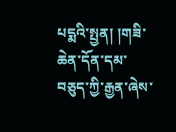པདྨའི་སྤྱན། །གཟི་ཆེན་དོན་དམ་བཅུད་ཀྱི་རྒྱན་ཞེས་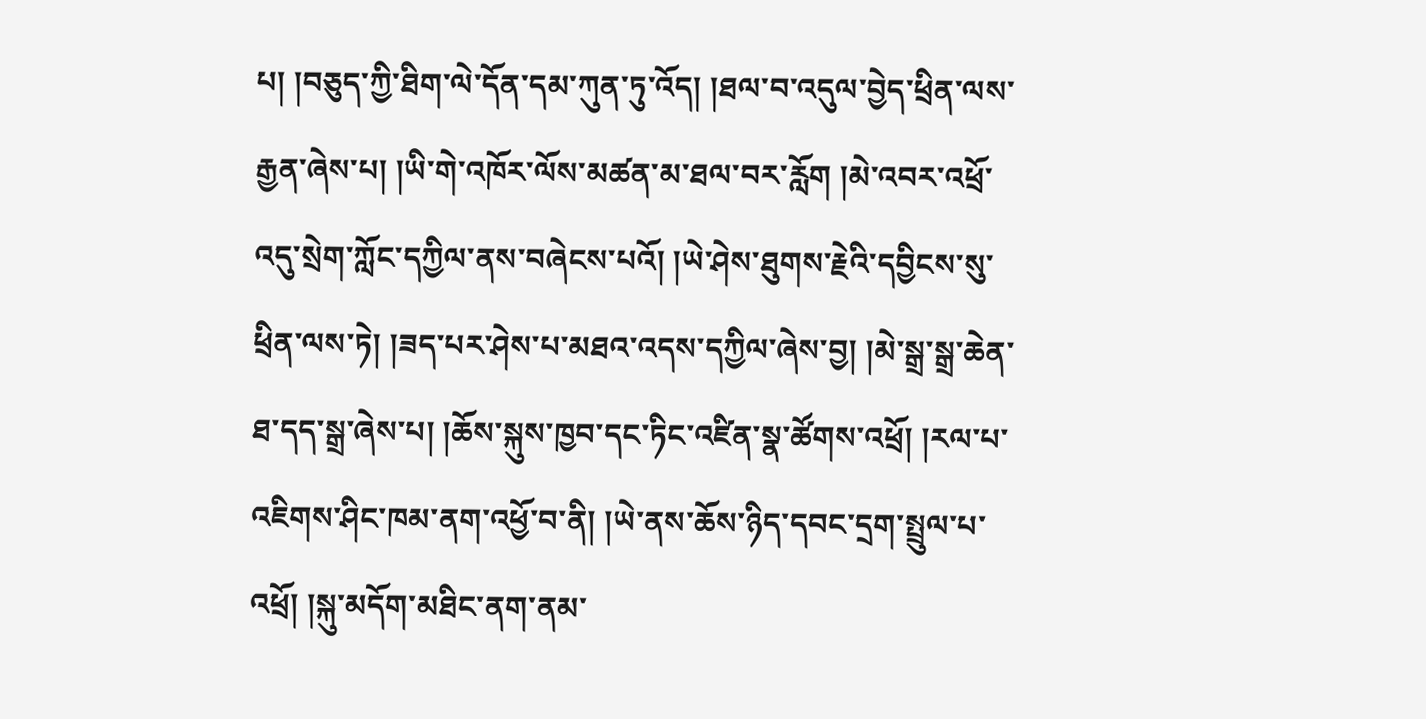པ། །བཅུད་ཀྱི་ཐིག་ལེ་དོན་དམ་ཀུན་ཏུ་འོད། །ཐལ་བ་འདུལ་བྱེད་ཕྲིན་ལས་རྒྱན་ཞེས་པ། །ཡི་གེ་འཁོར་ལོས་མཚན་མ་ཐལ་བར་རློག །མེ་འབར་འཕྲོ་འདུ་སྲེག་ཀློང་དཀྱིལ་ནས་བཞེངས་པའོ། །ཡེ་ཤེས་ཐུགས་རྗེའི་དབྱིངས་སུ་ཕྲིན་ལས་ཏེ། །ཟད་པར་ཤེས་པ་མཐའ་འདས་དཀྱིལ་ཞེས་བྱ། །མེ་སྒྲ་སྒྲ་ཆེན་ཐ་དད་སྒྲ་ཞེས་པ། །ཆོས་སྐུས་ཁྱབ་དང་ཏིང་འཛིན་སྣ་ཚོགས་འཕྲོ། །རལ་པ་འཇིགས་ཤིང་ཁམ་ནག་འཕྱོ་བ་ནི། །ཡེ་ནས་ཆོས་ཉིད་དབང་དྲག་སྤྲུལ་པ་འཕྲོ། །སྐུ་མདོག་མཐིང་ནག་ནམ་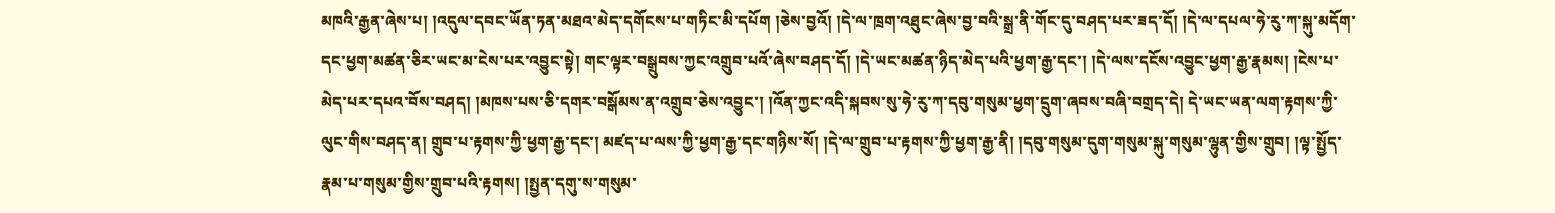མཁའི་རྒྱན་ཞེས་པ། །འདུལ་དབང་ཡོན་ཏན་མཐའ་མེད་དགོངས་པ་གཏིང་མི་དཔོག །ཅེས་བྱའོ། །དེ་ལ་ཁྲག་འཐུང་ཞེས་བྱ་བའི་སྒྲ་ནི་གོང་དུ་བཤད་པར་ཟད་དོ། །དེ་ལ་དཔལ་ཧེ་རུ་ཀ་སྐུ་མདོག་དང་ཕྱག་མཚན་ཅིར་ཡང་མ་ངེས་པར་འབྱུང་སྟེ། གང་ལྟར་བསྒྲུབས་ཀྱང་འགྲུབ་པའོ་ཞེས་བཤད་དོ། །དེ་ཡང་མཚན་ཉིད་མེད་པའི་ཕྱག་རྒྱ་དང་། །དེ་ལས་དངོས་འབྱུང་ཕྱག་རྒྱ་རྣམས། །ངེས་པ་མེད་པར་དཔའ་བོས་བཤད། །མཁས་པས་ཅི་དགར་བསྒོམས་ན་འགྲུབ་ཅེས་འབྱུང་། །འོན་ཀྱང་འདི་སྐབས་སུ་ཧེ་རུ་ཀ་དབུ་གསུམ་ཕྱག་དྲུག་ཞབས་བཞི་བགྲད་དེ། དེ་ཡང་ཡན་ལག་རྟགས་ཀྱི་ལུང་གིས་བཤད་ན། གྲུབ་པ་རྟགས་ཀྱི་ཕྱག་རྒྱ་དང་། མཛད་པ་ལས་ཀྱི་ཕྱག་རྒྱ་དང་གཉིས་སོ། །དེ་ལ་གྲུབ་པ་རྟགས་ཀྱི་ཕྱག་རྒྱ་ནི། །དབུ་གསུམ་དུག་གསུམ་སྐུ་གསུམ་ལྷུན་གྱིས་གྲུབ། །ལྟ་སྤྱོད་རྣམ་པ་གསུམ་གྱིས་གྲུབ་པའི་རྟགས། །སྤྱན་དགུ་ས་གསུམ་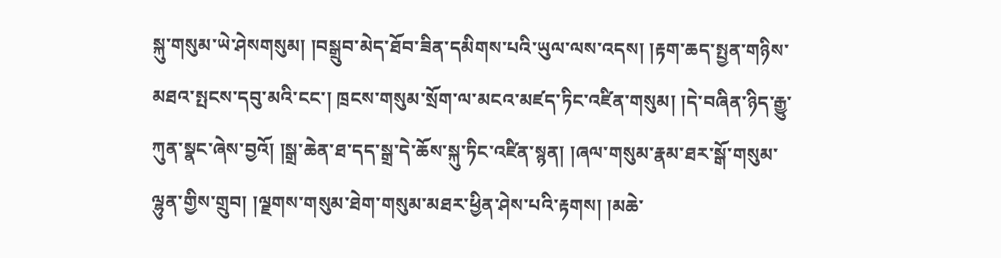སྐུ་གསུམ་ཡེ་ཤེསགསུམ། །བསྒྲུབ་མེད་ཐོབ་ཟིན་དམིགས་པའི་ཡུལ་ལས་འདས། །རྟག་ཆད་སྤྱན་གཉིས་མཐའ་སྤངས་དབུ་མའི་ངང་། ཁྲངས་གསུམ་སྲོག་ལ་མངའ་མཛད་ཏིང་འཛིན་གསུམ། །དེ་བཞིན་ཉིད་རྒྱུ་ཀུན་སྣང་ཞེས་བྱའོ། །སྒྲ་ཆེན་ཐ་དད་སྒྲ་དེ་ཆོས་སྐུ་ཏིང་འཛིན་སྙན། །ཞལ་གསུམ་རྣམ་ཐར་སྒོ་གསུམ་ལྷུན་གྱིས་གྲུབ། །ལྗགས་གསུམ་ཐེག་གསུམ་མཐར་ཕྱིན་ཤེས་པའི་རྟགས། །མཆེ་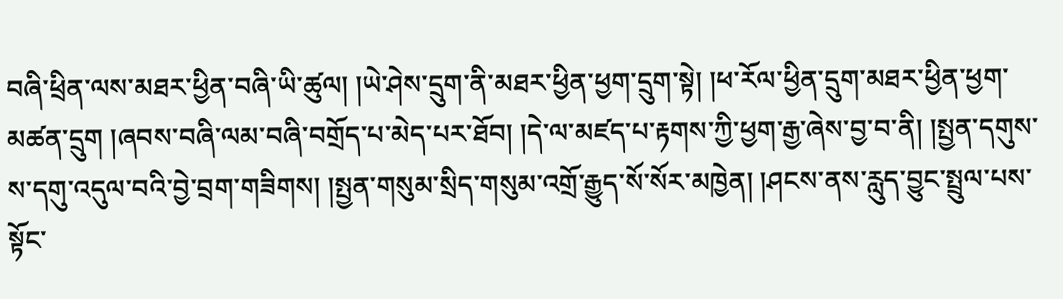བཞི་ཕྲིན་ལས་མཐར་ཕྱིན་བཞི་ཡི་ཚུལ། །ཡེ་ཤེས་དྲུག་ནི་མཐར་ཕྱིན་ཕྱག་དྲུག་སྟེ། །ཕ་རོལ་ཕྱིན་དྲུག་མཐར་ཕྱིན་ཕྱག་མཚན་དྲུག །ཞབས་བཞི་ལམ་བཞི་བགྲོད་པ་མེད་པར་ཐོབ། །དེ་ལ་མཛད་པ་རྟགས་ཀྱི་ཕྱག་རྒྱ་ཞེས་བྱ་བ་ནི། །སྤྱན་དགུས་ས་དགུ་འདུལ་བའི་བྱེ་བྲག་གཟིགས། །སྤྱན་གསུམ་སྲིད་གསུམ་འགྲོ་རྒྱུད་སོ་སོར་མཁྱེན། །ཤངས་ནས་རླུད་བྱུང་སྤྲུལ་པས་སྟོང་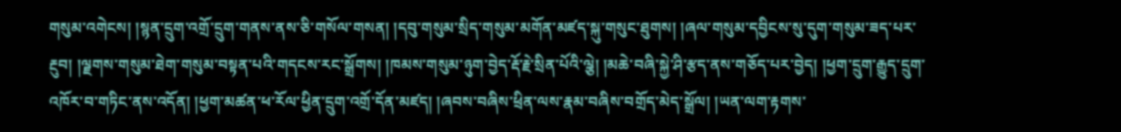གསུམ་འགེངས། །སྙན་དྲུག་འགྲོ་དྲུག་གནས་ནས་ཅི་གསོལ་གསན། །དབུ་གསུམ་སྲིད་གསུམ་མགོན་མཛད་སྐུ་གསུང་ཐུགས། །ཞལ་གསུམ་དབྱིངས་སུ་དུག་གསུམ་ཟད་པར་རྔུབ། །ལྗགས་གསུམ་ཐེག་གསུམ་བསྟན་པའི་གདངས་རང་སྒྲོགས། །ཁམས་གསུམ་ཉུག་བྱེད་རྡོ་རྗེ་སྲིན་པོའི་ལྕེ། །མཆེ་བཞི་སྐྱེ་ཤི་རྩད་ནས་གཅོད་པར་བྱེད། །ཕྱག་དྲུག་རྒྱུད་དྲུག་འཁོར་བ་གཏིང་ནས་འདོན། །ཕྱག་མཚན་ཕ་རོལ་ཕྱིན་དྲུག་འགྲོ་དོན་མཛད། །ཞབས་བཞིས་ཕྲིན་ལས་རྣམ་བཞིས་བགྲོད་མེད་སྒྲོལ། །ཡན་ལག་རྟགས་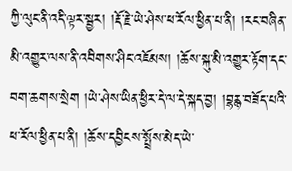ཀྱི་ལུང་ནི་འདི་ལྟར་སྦྱར། །རྡོ་རྗེ་ཡེ་ཤེས་ཕ་རོལ་ཕྱིན་པ་ནི། །རང་བཞིན་མི་འགྱུར་ལས་ནི་འབིགས་ཤིང་འཇོམས། །ཆོས་སྐུ་མི་འགྱུར་རྟོག་དང་བག་ཆགས་སྲེག །ཡེ་ཤེས་ཡིན་ཕྱིར་དེ་ལ་དེ་སྐད་བྱ། །བྷརྙ་བཟོད་པའི་ཕ་རོལ་ཕྱིན་པ་ནི། །ཆོས་དབྱིངས་སྤྲོས་མེད་ཡེ་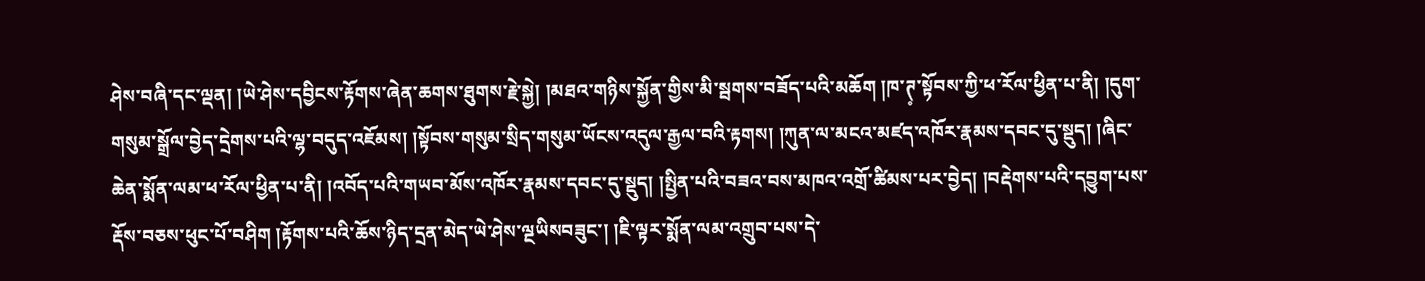ཤེས་བཞི་དང་ལྡན། །ཡེ་ཤེས་དབྱིངས་རྟོགས་ཞེན་ཆགས་ཐུགས་རྗེ་སྐྱེ། །མཐའ་གཉིས་སྐྱོན་གྱིས་མི་སྦགས་བཟོད་པའི་མཆོག །ཁ་ཊ༷་སྟོབས་ཀྱི་ཕ་རོལ་ཕྱིན་པ་ནི། །དུག་གསུམ་སྒྲོལ་བྱེད་དྲེགས་པའི་ལྷ་བདུད་འཇོམས། །སྟོབས་གསུམ་སྲིད་གསུམ་ཡོངས་འདུལ་རྒྱལ་བའི་རྟགས། །ཀུན་ལ་མངའ་མཛད་འཁོར་རྣམས་དབང་དུ་སྡུད། །ཞིང་ཆེན་སྨོན་ལམ་ཕ་རོལ་ཕྱིན་པ་ནི། །འབོད་པའི་གཡབ་མོས་འཁོར་རྣམས་དབང་དུ་སྡུད། །སྤྱིན་པའི་བཟའ་བས་མཁའ་འགྲོ་ཚིམས་པར་བྱེད། །བརྡེགས་པའི་དབྱུག་པས་རྡོས་བཅས་ཕུང་པོ་བཤིག །རྟོགས་པའི་ཆོས་ཉིད་དྲན་མེད་ཡེ་ཤེས་ལྔཡིསབཟུང་། །ཇི་ལྟར་སྨོན་ལམ་འགྲུབ་པས་དེ་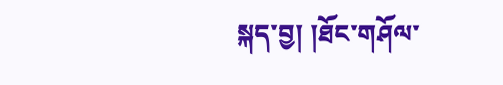སྐད་བྱ། །ཐོང་གཤོལ་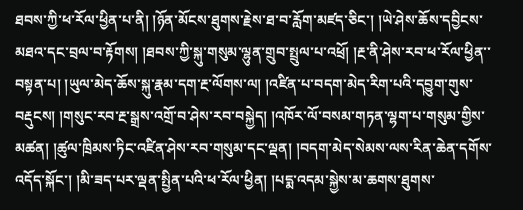ཐབས་ཀྱི་ཕ་རོལ་ཕྱིན་པ་ནི། །ཉོན་མོངས་ཐུགས་རྗེས་ཐ་བ་རློག་མཛད་ཅིང་། །ཡེ་ཤེས་ཆོས་དབྱིངས་མཐའ་དང་བྲལ་བ་རྟོགས། །ཐབས་ཀྱི་སྐུ་གསུམ་ལྷུན་གྲུབ་སྤྲུལ་པ་འཕྲོ། །རྔ་ནི་ཤེས་རབ་ཕ་རོལ་ཕྱིན་་བསྟན་པ། །ཡུལ་མེད་ཆོས་སྐུ་རྣམ་དག་རྔ་ལོགས་ལ། །འཛིན་པ་བདག་མེད་རིག་པའི་དབྱུག་གུས་བརྡུངས། །གསུང་རབ་རྔ་སྒྲས་འགྲོ་བ་ཤེས་རབ་བསྐྱེད། །འཁོར་ལོ་བསམ་གཏན་ལྷག་པ་གསུམ་གྱིས་མཚན། །ཚུལ་ཁྲིམས་ཏིང་འཛིན་ཤེས་རབ་གསུམ་དང་ལྡན། །བདག་མེད་སེམས་ལས་རིན་ཆེན་དགོས་འདོད་སྐོང་། །མི་ཟད་པར་ལྡན་སྤྱིན་པའི་ཕ་རོལ་ཕྱིན། །པདྨ་འདམ་སྐྱེས་མ་ཆགས་ཐུགས་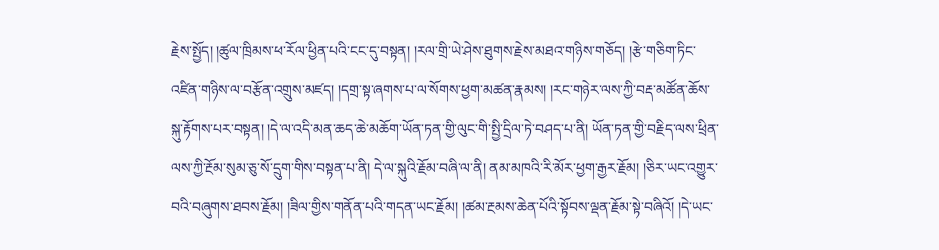རྗེས་སྤྱོད། །ཚུལ་ཁྲིམས་ཕ་རོལ་ཕྱིན་པའི་ངང་དུ་བསྟན། །རལ་གྲི་ཡེ་ཤེས་ཐུགས་རྗེས་མཐའ་གཉིས་གཅོད། །རྩེ་གཅིག་ཏིང་འཛིན་གཉིས་ལ་བརྩོན་འགྲུས་མཛད། །དགྲ་སྟ་ཞགས་པ་ལ་སོགས་ཕྱག་མཚན་རྣམས། །རང་གཉེར་ལས་ཀྱི་བརྡ་མཚོན་ཆོས་སྐུ་རྟོགས་པར་བསྟན། །དེ་ལ་འདི་མན་ཆད་ཆེ་མཆོག་ཡོན་ཏན་གྱི་ལུང་གི་སྤྱི་དྲིལ་ཏེ་བཤད་པ་ནི། ཡོན་ཏན་གྱི་བརྗིད་ལས་ཕྲིན་ལས་ཀྱི་རྔོམ་སུམ་ཅུ་སོ་དྲུག་གིས་བསྟན་པ་ནི། དེ་ལ་སྐུའི་རྗོམ་བཞི་ལ་ནི། ནམ་མཁའི་རི་མོར་ཕྱག་རྒྱར་རྗོམ། །ཅིར་ཡང་འགྱུར་བའི་བཞུགས་ཐབས་རྗོམ། །ཟིལ་གྱིས་གནོན་པའི་གདན་ཡང་རྗོམ། །ཚམ་རྔམས་ཆེན་པོའི་སྟོབས་ལྡན་རྗོམ་སྟེ་བཞིའོ། །དེ་ཡང་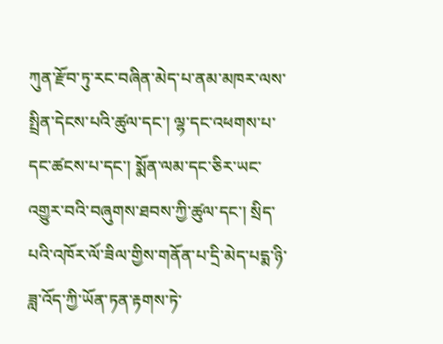ཀུན་རྫོབ་ཏུ་རང་བཞིན་མེད་པ་ནམ་མཁར་ལས་སྤྲིན་དེངས་པའི་ཚུལ་དང་། ལྷ་དང་འཕགས་པ་དང་ཚངས་པ་དང་། སྨོན་ལམ་དང་ཅིར་ཡང་འགྱུར་བའི་བཞུགས་ཐབས་ཀྱི་ཚུལ་དང་། སྲིད་པའི་འཁོར་ལོ་ཟིལ་གྱིས་གནོན་པ་དྲི་མེད་པདྨ་ཉི་ཟླ་འོད་ཀྱི་ཡོན་ཏན་རྟགས་ཏེ་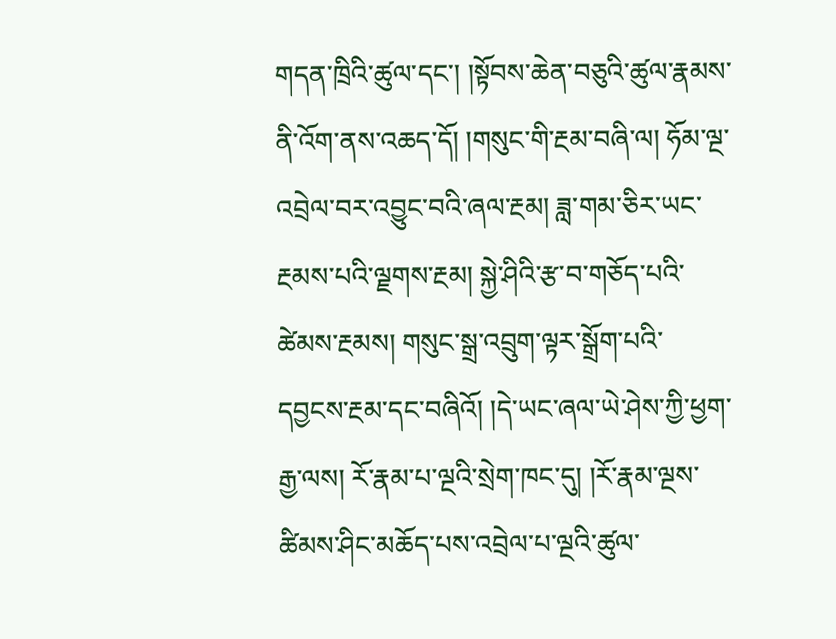གདན་ཁྲིའི་ཚུལ་དང་། །སྟོབས་ཆེན་བཅུའི་ཚུལ་རྣམས་ནི་འོག་ནས་འཆད་དོ། །གསུང་གི་རྔམ་བཞི་ལ། ཧོམ་ལྔ་འབྲེལ་བར་འབྱུང་བའི་ཞལ་རྔམ། ཟླ་གམ་ཅིར་ཡང་རྔམས་པའི་ལྗགས་རྔམ། སྐྱེ་ཤིའི་རྩ་བ་གཅོད་པའི་ཚེམས་རྔམས། གསུང་སྒྲ་འབྲུག་ལྟར་སྒྲོག་པའི་དབྱངས་རྔམ་དང་བཞིའོ། །དེ་ཡང་ཞལ་ཡེ་ཤེས་ཀྱི་ཕྱག་རྒྱ་ལས། རོ་རྣམ་པ་ལྔའི་སྲེག་ཁང་དུ། །རོ་རྣམ་ལྔས་ཚིམས་ཤིང་མཆོད་པས་འབྲེལ་པ་ལྔའི་ཚུལ་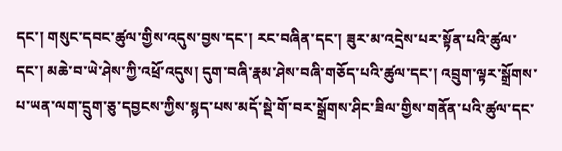དང་། གསུང་དབང་ཚུལ་གྱིས་འདུས་བྱས་དང་། རང་བཞིན་དང་། ཟུར་མ་འདྲེས་པར་སྟོན་པའི་ཚུལ་དང་། མཆེ་བ་ཡེ་ཤེས་ཀྱི་འཕྲོ་འདུས། དུག་བཞི་རྣམ་ཤེས་བཞི་གཅོད་པའི་ཚུལ་དང་། འབྲུག་ལྟར་སྒྲོགས་པ་ཡན་ལག་དྲུག་ཅུ་དབྱངས་ཀྱིས་སྙད་པས་མདོ་སྡེ་གོ་བར་སྒྲོགས་ཤིང་ཟིལ་གྱིས་གནོན་པའི་ཚུལ་དང་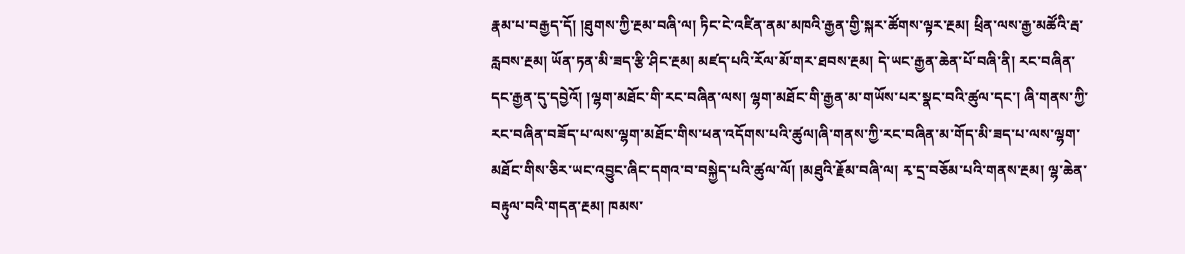རྣམ་པ་བརྒྱད་དོ། །ཐུགས་ཀྱི་རྔམ་བཞི་ལ། ཏིང་ངེ་འཛིན་ནམ་མཁའི་རྒྱན་གྱི་སྐར་ཚོགས་ལྟར་རྔམ། ཕྲིན་ལས་རྒྱ་མཚོའི་རྦ་རླབས་རྔམ། ཡོན་ཏན་མི་ཟད་རྩི་ཤིང་རྔམ། མཛད་པའི་རོལ་མོ་གར་ཐབས་རྔམ། དེ་ཡང་རྒྱན་ཆེན་པོ་བཞི་ནི། རང་བཞིན་དང་རྒྱན་དུ་དབྱེའོ། །ལྷག་མཐོང་གི་རང་བཞིན་ལས། ལྷག་མཐོང་གི་རྒྱན་མ་གཡོས་པར་སྣང་བའི་ཚུལ་དང་། ཞི་གནས་ཀྱི་རང་བཞིན་བཟོད་པ་ལས་ལྷག་མཐོང་གིས་ཕན་འདོགས་པའི་ཚུལ།ཞི་གནས་ཀྱི་རང་བཞིན་མ་གོད་མི་ཟད་པ་ལས་ལྷག་མཐོང་གིས་ཅིར་ཡང་འབྱུང་ཞིང་དགའ་བ་བསྐྱེད་པའི་ཚུལ་ལོ། །མཐུའི་རྗོམ་བཞི་ལ། རྭ་དྲ་བཅོམ་པའི་གནས་རྔམ། ལྷ་ཆེན་བརྟུལ་བའི་གདན་རྔམ། ཁམས་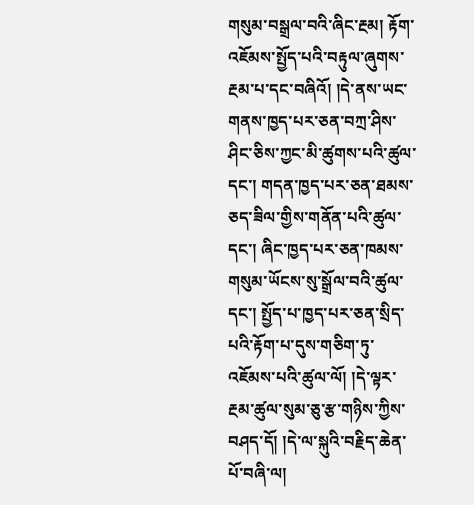གསུམ་བསྒྲལ་བའི་ཞིང་རྔམ། རྟོག་འཇོམས་སྤྱོད་པའི་བརྟུལ་ཞུགས་རྔམ་པ་དང་བཞིའོ། །དེ་ནས་ཡང་གནས་ཁྱད་པར་ཅན་བཀྲ་ཤིས་ཤིང་ཅིས་ཀྱང་མི་ཚུགས་པའི་ཚུལ་དང་། གདན་ཁྱད་པར་ཅན་ཐམས་ཅད་ཟིལ་གྱིས་གནོན་པའི་ཚུལ་དང་། ཞིང་ཁྱད་པར་ཅན་ཁམས་གསུམ་ཡོངས་སུ་སྒྲོལ་བའི་ཚུལ་དང་། སྤྱོད་པ་ཁྱད་པར་ཅན་སྲིད་པའི་རྟོག་པ་དུས་གཅིག་ཏུ་འཇོམས་པའི་ཚུལ་ལོ། །དེ་ལྟར་རྔམ་ཚུལ་སུམ་ཅུ་རྩ་གཉིས་ཀྱིས་བཤད་དོ། །དེ་ལ་སྐུའི་བརྗིད་ཆེན་པོ་བཞི་ལ།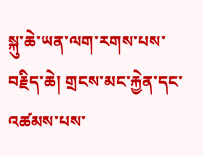སྐུ་ཆེ་ཡན་ལག་རགས་པས་བརྗིད་ཆེ། གྲངས་མང་རྐྱེན་དང་འཚམས་པས་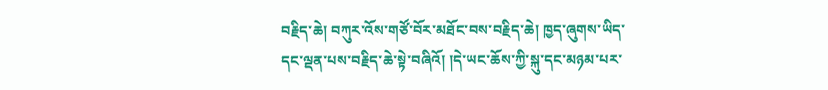བརྗིད་ཆེ། བཀུར་འོས་གཙོ་བོར་མཐོང་བས་བརྗིད་ཆེ། ཁྱད་ཞུགས་ཡིད་དང་ལྡན་པས་བརྗིད་ཆེ་སྟེ་བཞིའོ། །དེ་ཡང་ཆོས་ཀྱི་སྐུ་དང་མཉམ་པར་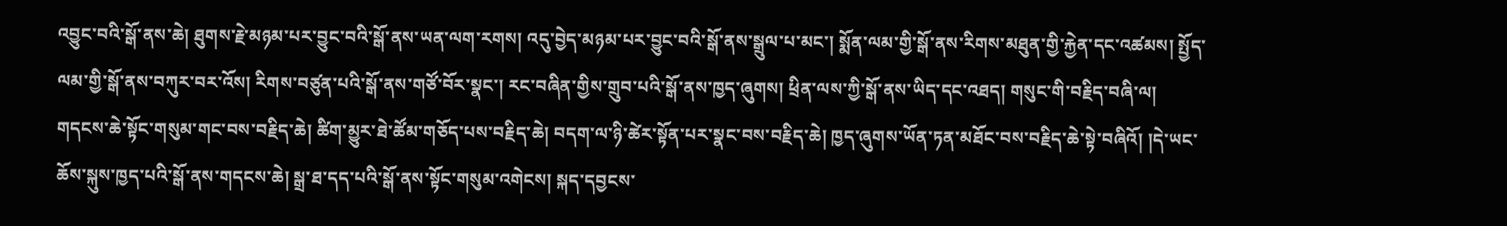འབྱུང་བའི་སྒོ་ནས་ཆེ། ཐུགས་རྗེ་མཉམ་པར་བྱུང་བའི་སྒོ་ནས་ཡན་ལག་རགས། འདུ་བྱེད་མཉམ་པར་བྱུང་བའི་སྒོ་ནས་སྒྲུལ་པ་མང་། སྨོན་ལམ་གྱི་སྒོ་ནས་རིགས་མཐུན་གྱི་རྐྱེན་དང་འཚམས། སྤྱོད་ལམ་གྱི་སྒོ་ནས་བཀུར་བར་འོས། རིགས་བཙུན་པའི་སྒོ་ནས་གཙོ་བོར་སྣང་། རང་བཞིན་གྱིས་གྲུབ་པའི་སྒོ་ནས་ཁྱད་ཞུགས། ཕྲིན་ལས་ཀྱི་སྒོ་ནས་ཡིད་དང་འཐད། གསུང་གི་བརྗིད་བཞི་ལ། གདངས་ཆེ་སྟོང་གསུམ་གང་བས་བརྗིད་ཆེ། ཚིག་མྱུར་ཐེ་ཚོམ་གཅོད་པས་བརྗིད་ཆེ། བདག་ལ་ཉི་ཚེར་སྟོན་པར་སྣང་བས་བརྗིད་ཆེ། ཁྱད་ཞུགས་ཡོན་ཏན་མཐོང་བས་བརྗིད་ཆེ་སྟེ་བཞིའོ། །དེ་ཡང་ཆོས་སྐུས་ཁྱད་པའི་སྒོ་ནས་གདངས་ཆེ། སྒྲ་ཐ་དད་པའི་སྒོ་ནས་སྟོང་གསུམ་འགེངས། སྐད་དབྱངས་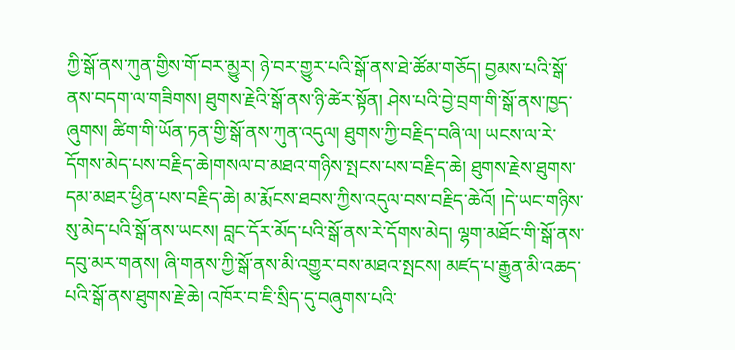ཀྱི་སྒོ་ནས་ཀུན་གྱིས་གོ་བར་མྱུར། ཉེ་བར་གྱུར་པའི་སྒོ་ནས་ཐེ་ཚོམ་གཅོད། བྱམས་པའི་སྒོ་ནས་བདག་ལ་གཟིགས། ཐུགས་རྗེའི་སྒོ་ནས་ཉི་ཚེར་སྟོན། ཤེས་པའི་བྱེ་བྲག་གི་སྒོ་ནས་ཁྱད་ཞུགས། ཚིག་གི་ཡོན་ཏན་གྱི་སྒོ་ནས་ཀུན་འདུལ། ཐུགས་ཀྱི་བརྗིད་བཞི་ལ། ཡངས་ལ་རེ་དོགས་མེད་པས་བརྗིད་ཆེ།གསལ་བ་མཐའ་གཉིས་སྤངས་པས་བརྗིད་ཆེ། ཐུགས་རྗེས་ཐུགས་དམ་མཐར་ཕྱིན་པས་བརྗིད་ཆེ། མ་རྨོངས་ཐབས་ཀྱིས་འདུལ་བས་བརྗིད་ཆེའོ། །དེ་ཡང་གཉིས་སུ་མེད་པའི་སྒོ་ནས་ཡངས། བླང་དོར་མོད་པའི་སྒོ་ནས་རེ་དོགས་མེད། ལྷག་མཐོང་གི་སྒོ་ནས་དབུ་མར་གནས། ཞི་གནས་ཀྱི་སྒོ་ནས་མི་འགྱུར་བས་མཐའ་སྤངས། མཛད་པ་རྒྱུན་མི་འཆད་པའི་སྒོ་ནས་ཐུགས་རྗེ་ཆེ། འཁོར་བ་ཇི་སྲིད་དུ་བཞུགས་པའི་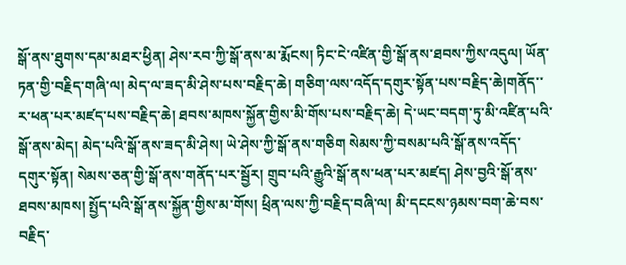སྒོ་ནས་ཐུགས་དམ་མཐར་ཕྱིན། ཤེས་རབ་ཀྱི་སྒོ་ནས་མ་རྨོངས། ཏིང་ངེ་འཛིན་གྱི་སྒོ་ནས་ཐབས་ཀྱིས་འདུལ། ཡོན་ཏན་གྱི་བརྗིད་གཞི་ལ། མེད་ལ་ཟད་མི་ཤེས་པས་བརྗིད་ཆེ། གཅིག་ལས་འདོད་དགུར་སྟོན་པས་བརྗིད་ཆེ།གནོད་་ར་ཕན་པར་མཛད་པས་བརྗིད་ཆེ། ཐབས་མཁས་སྐྱོན་གྱིས་མི་གོས་པས་བརྗིད་ཆེ། དེ་ཡང་བདག་ཏུ་མི་འཛིན་པའི་སྒོ་ནས་མེད། མེད་པའི་སྒོ་ནས་ཟད་མི་ཤེས། ཡེ་ཤེས་ཀྱི་སྒོ་ནས་གཅིག སེམས་ཀྱི་བསམ་པའི་སྒོ་ནས་འདོད་དགུར་སྟོན། སེམས་ཅན་གྱི་སྒོ་ནས་གནོད་པར་སྦྱོར། གྲུབ་པའི་རྒྱུའི་སྒོ་ནས་ཕན་པར་མཛད། ཤེས་བྱའི་སྒོ་ནས་ཐབས་མཁས། སྤྱོད་པའི་སྒོ་ནས་སྐྱོན་གྱིས་མ་གོས། ཕྲིན་ལས་ཀྱི་བརྗིད་བཞི་ལ། མི་དངངས་ཉམས་བག་ཆེ་བས་བརྗིད་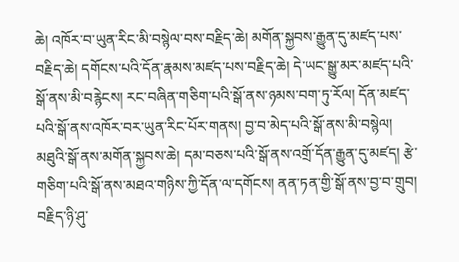ཆེ། འཁོར་བ་ཡུན་རིང་མི་བསྙེལ་བས་བརྗིད་ཆེ། མགོན་སྐྱབས་རྒྱུན་དུ་མཛད་པས་བརྗིད་ཆེ། དགོངས་པའི་དོན་རྣམས་མཛད་པས་བརྗིད་ཆེ། དེ་ཡང་སྒྱུ་མར་མཛད་པའི་སྒོ་ནས་མི་བརྙེངས། རང་བཞིན་གཅིག་པའི་སྒོ་ནས་ཉམས་བག་ཏུ་རོལ། དོན་མཛད་པའི་སྒོ་ནས་འཁོར་བར་ཡུན་རིང་པོར་གནས། བྱ་བ་མེད་པའི་སྒོ་ནས་མི་བསྙེལ། མཐུའི་སྒོ་ནས་མགོན་སྐྱབས་ཆེ། དམ་བཅས་པའི་སྒོ་ནས་འགྲོ་དོན་རྒྱུན་དུ་མཛད། རྩེ་གཅིག་པའི་སྒོ་ནས་མཐའ་གཉིས་ཀྱི་དོན་ལ་དགོངས། ནན་ཏན་གྱི་སྒོ་ནས་བྱ་བ་གྲུབ། བརྗིད་ཉི་ཤུ་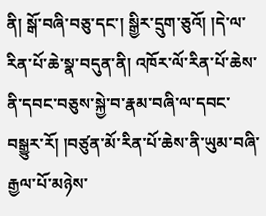ནི། སྒོ་བཞི་བཅུ་དང་། སྒྱིར་དྲུག་ཅུའོ། །དེ་ལ་རིན་པོ་ཆེ་སྣ་བདུན་ནི། འཁོར་ལོ་རིན་པོ་ཆེས་ནི་དབང་བཅུས་སྐྱེ་བ་རྣམ་བཞི་ལ་དབང་བསྒྱུར་རོ། །བཙུན་མོ་རིན་པོ་ཆེས་ནི་ཡུམ་བཞི་རྒྱལ་པོ་མཉེས་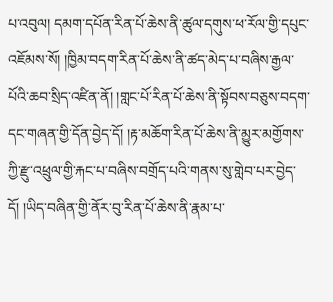པ་འབུལ། དམག་དཔོན་རིན་པོ་ཆེས་ནི་ཚུལ་དགུས་ཕ་རོལ་གྱི་དཔུང་འཇོམས་སོ། །ཁྱིམ་བདག་རིན་པོ་ཆེས་ནི་ཚད་མེད་པ་བཞིས་རྒྱལ་པོའི་ཆབ་སྲིད་འཛིན་ནོ། །གླང་པོ་རིན་པོ་ཆེས་ནི་སྟོབས་བཅུས་བདག་དང་གཞན་གྱི་དོན་བྱེད་དོ། །རྟ་མཆོག་རིན་པོ་ཆེས་ནི་མྱུར་མགྱོགས་ཀྱི་རྫུ་འཕྲུལ་གྱི་རྐང་པ་བཞིས་བགྲོད་པའི་གནས་སུ་གླེབ་པར་བྱེད་དོ། །ཡིད་བཞིན་གྱི་ནོར་བུ་རིན་པོ་ཆེས་ནི་རྣམ་པ་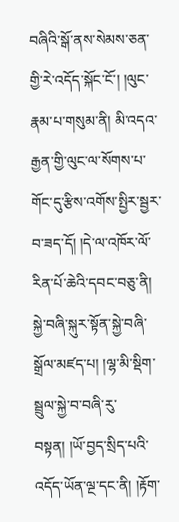བཞིའི་སྒོ་ནས་སེམས་ཅན་གྱི་རེ་འདོད་སྐོང་ངོ་། །ལུང་རྣམ་པ་གསུམ་ནི། མི་འདའ་རྒྱན་གྱི་ལུང་ལ་སོགས་པ་གོང་དུ་རྩིས་འགོས་སྤྱིར་སྦྱར་བ་ཟད་དོ། །དེ་ལ་འཁོར་ལོ་རིན་པོ་ཆེའི་དབང་བཅུ་ནི། སྐྱེ་བཞི་སྐུར་སྟོན་སྐྱེ་བཞི་སྒྲོལ་མཛད་པ། །ལྷ་མི་སྡིག་སྦྲུལ་སྐྱེ་བ་བཞི་རུ་བསྟན། །ཡོ་བྱད་སྲིད་པའི་འདོད་ཡོན་ལྔ་དང་ནི། །རྟོག་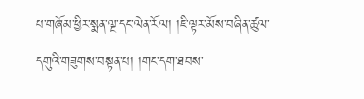པ་གཞོམ་ཕྱིར་སྨན་ལྔ་དང་ལེན་རོལ། །ཇི་ལྟར་མོས་བཞིན་ཚུལ་དགུའི་གཟུགས་བསྟན་པ། །གང་དག་ཐབས་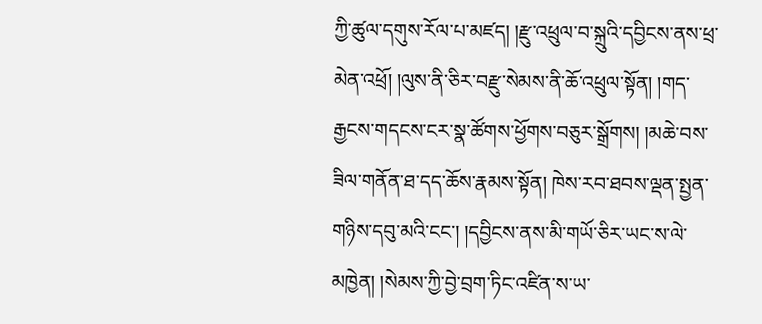ཀྱི་ཚུལ་དགུས་རོལ་པ་མཛད། །རྫུ་འཕྲུལ་བ་སྐྲུའི་དབྱིངས་ནས་ཕྲ་མེན་འཕྲོ། །ལུས་ནི་ཅིར་བརྫུ་སེམས་ནི་ཆོ་འཕྲུལ་སྟོན། །གད་རྒྱངས་གདངས་ངར་སྣ་ཚོགས་ཕྱོགས་བཅུར་སྒྲོགས། །མཆེ་བས་ཟིལ་གནོན་ཐ་དད་ཆོས་རྣམས་སྟོན། ཁེས་རབ་ཐབས་ལྡན་སྤྱན་གཉིས་དབུ་མའི་ངང་། །དབྱིངས་ནས་མི་གཡོ་ཅིར་ཡང་ས་ལེ་མཁྱེན། །སེམས་ཀྱི་བྱེ་བྲག་ཏིང་འཛིན་ས་ཡ་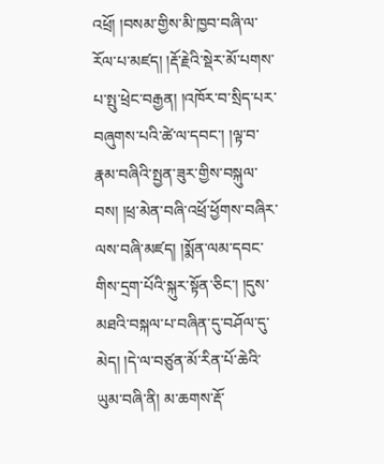འཕྲོ། །བསམ་གྱིས་མི་ཁྱབ་བཞི་ལ་རོལ་པ་མཛད། །རྡོ་རྗེའི་སྡེར་མོ་པགས་པ་སྤུ་ཕྲེང་བརྒྱན། །འཁོར་བ་སྲིད་པར་བཞུགས་པའི་ཚེ་ལ་དབང་། །ལྟ་བ་རྣམ་བཞིའི་སྤྱན་ཟུར་གྱིས་བསྐུལ་བས། །ཕྲ་མེན་བཞི་འཕྲོ་ཕྱོགས་བཞིར་ལས་བཞི་མཛད། །སྨོན་ལམ་དབང་གིས་དྲག་པོའི་སྐུར་སྟོན་ཅིང་། །དུས་མཐའི་བསྐལ་པ་བཞིན་དུ་བཤོལ་དུ་མེད། །དེ་ལ་བཙུན་མོ་རིན་པོ་ཆེའི་ཡུམ་བཞི་ནི། མ་ཆགས་རྡོ་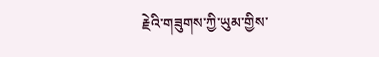རྗེའི་གཟུགས་ཀྱི་ཡུམ་གྱིས་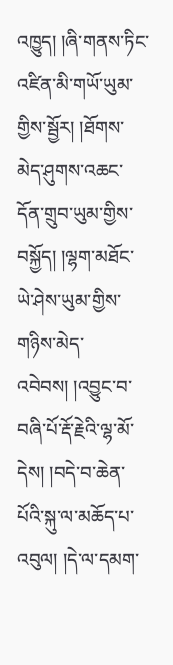འཁྱུད། །ཞི་གནས་ཏིང་འཛིན་མི་གཡོ་ཡུམ་གྱིས་སྦྱོར། །ཐོགས་མེད་ཤུགས་འཆང་དོན་གྲུབ་ཡུམ་གྱིས་བསྐྱོད། །ལྷག་མཐོང་ཡེ་ཤེས་ཡུམ་གྱིས་གཉིས་མེད་འབེབས། །འབྱུང་བ་བཞི་པོ་རྡོ་རྗེའི་ལྷ་མོ་དེས། །བདེ་བ་ཆེན་པོའི་སྐུ་ལ་མཆོད་པ་འབུལ། །དེ་ལ་དམག་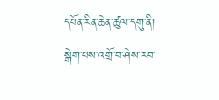དཔོན་རིན་ཆེན་ཚུལ་དགུ་ནི། སྒེག་པས་འགྲོ་བ་ཤེས་རབ་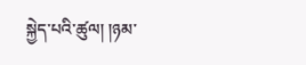སྐྱེད་པའི་ཚུལ། །ཉམ་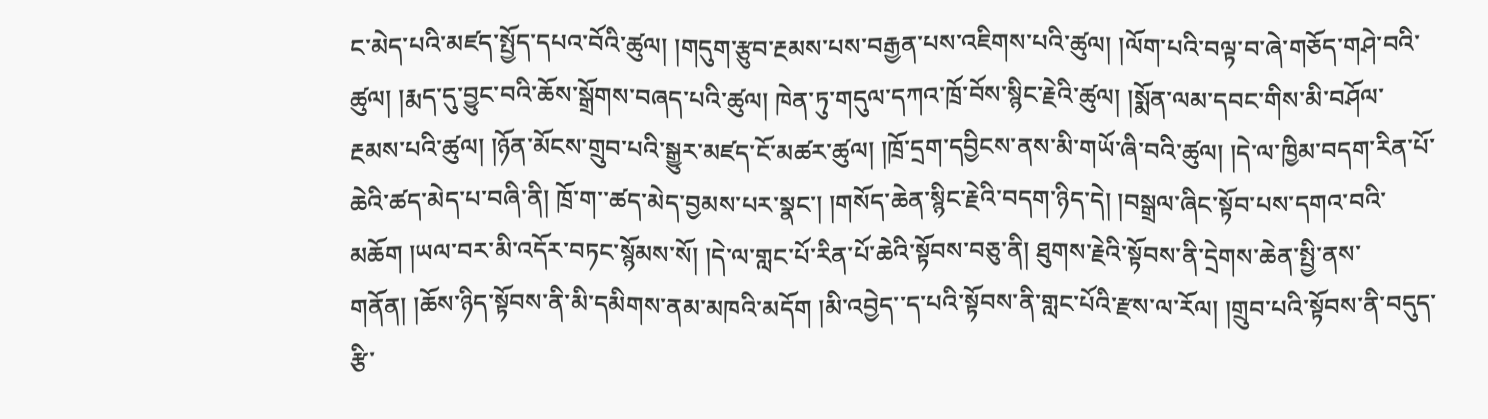ང་མེད་པའི་མཛད་སྤྱོད་དཔའ་བོའི་ཚུལ། །གདུག་རྩུབ་རྔམས་པས་བརྒྱན་པས་འཇིགས་པའི་ཚུལ། །ལོག་པའི་བལྟ་བ་ཞེ་གཅོད་གཤེ་བའི་ཚུལ། །རྨད་དུ་བྱུང་བའི་ཆོས་སྒྲོགས་བཞད་པའི་ཚུལ། ཁེན་ཏུ་གདུལ་དཀའ་ཁྲོ་བོས་སྙིང་རྗེའི་ཚུལ། །སྨོན་ལམ་དབང་གིས་མི་བཤོལ་རྔམས་པའི་ཚུལ། །ཉོན་མོངས་གྲུབ་པའི་སྒྱུར་མཛད་ངོ་མཚར་ཚུལ། །ཁྲོ་དྲག་དབྱིངས་ནས་མི་གཡོ་ཞི་བའི་ཚུལ། །དེ་ལ་ཁྱིམ་བདག་རིན་པོ་ཆེའི་ཚད་མེད་པ་བཞི་ནི། ཁྲོ་ག་་ཚད་མེད་བྱམས་པར་སྣང་། །གསོད་ཆེན་སྙིང་རྗེའི་བདག་ཉིད་དེ། །བསྒྲལ་ཞིང་སྟོབ་པས་དགའ་བའི་མཆོག །ཡལ་བར་མི་འདོར་བཏང་སྙོམས་སོ། །དེ་ལ་གླང་པོ་རིན་པོ་ཆེའི་སྟོབས་བཅུ་ནི། ཐུགས་རྗེའི་སྟོབས་ནི་དྲེགས་ཆེན་སྤྱི་ནས་གནོན། །ཆོས་ཉིད་སྟོབས་ནི་མི་དམིགས་ནམ་མཁའི་མདོག །མི་འབྱེད་་ད་པའི་སྟོབས་ནི་གླང་པོའི་རྫས་ལ་རོལ། །གྲུབ་པའི་སྟོབས་ནི་བདུད་རྩི་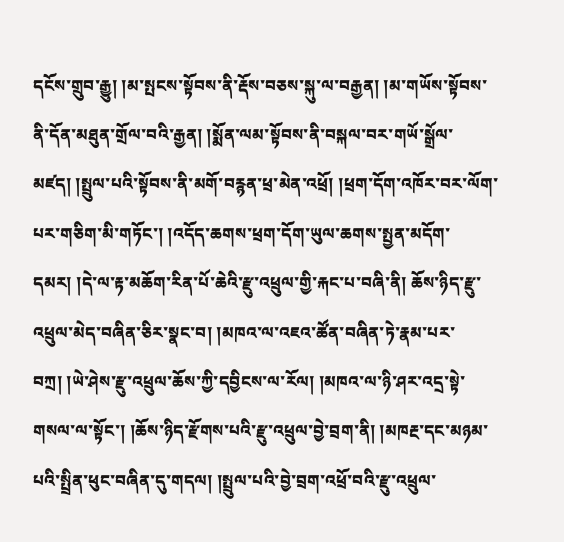དངོས་གྲུབ་རྒྱུ། །མ་སྤངས་སྟོབས་ནི་རྡོས་བཅས་སྐུ་ལ་བརྒྱན། །མ་གཡོས་སྟོབས་ནི་དོན་མཐུན་གྲོལ་བའི་རྒྱན། །སྨོན་ལམ་སྟོབས་ནི་བསྐལ་བར་གཡོ་སྒྲོལ་མཛད། །སྤྲུལ་པའི་སྟོབས་ནི་མགོ་བརྙན་ཕྲ་མེན་འཕྲོ། །ཕྲག་དོག་འཁོར་བར་ལོག་པར་གཅིག་མི་གཏོང་། །འདོད་ཆགས་ཕྲག་དོག་ཡུལ་ཆགས་སྤྱན་མདོག་དམར། །དེ་ལ་རྟ་མཆོག་རིན་པོ་ཆེའི་རྫུ་འཕྲུལ་གྱི་རྐང་པ་བཞི་ནི། ཆོས་ཉིད་རྫུ་འཕྲུལ་མེད་བཞིན་ཅིར་སྣང་བ། །མཁའ་ལ་འཇའ་ཚོན་བཞིན་ཏེ་རྣམ་པར་བཀྲ། །ཡེ་ཤེས་རྫུ་འཕྲུལ་ཆོས་ཀྱི་དབྱིངས་ལ་རོལ། །མཁའ་ལ་ཉི་ཤར་འདྲ་སྟེ་གསལ་ལ་སྟོང་། །ཆོས་ཉིད་རྫོགས་པའི་རྫུ་འཕྲུལ་བྱེ་བྲག་ནི། །མཁརྔ་དང་མཉམ་པའི་སྤྲིན་ཕུང་བཞིན་དུ་གདལ། །སྤྲུལ་པའི་བྱེ་བྲག་འཕྲོ་བའི་རྫུ་འཕྲུལ་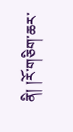ནི། །རོ་གཅིག་ཆར་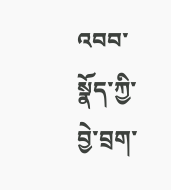འབབ་སྣོད་ཀྱི་བྱེ་བྲག་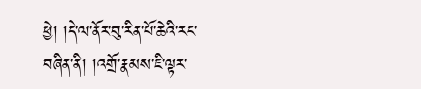ཕྱེ། །དེ་ལ་ནོར་བུ་རིན་པོ་ཆེའི་རང་བཞིན་ནི། །འགྲོ་རྣམས་ཇི་ལྟར་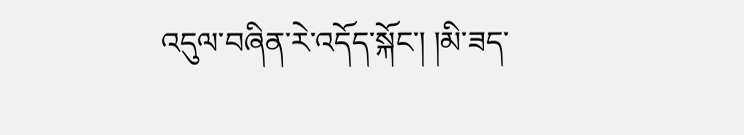འདུལ་བཞིན་རེ་འདོད་སྐོང་། །མི་ཟད་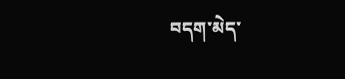བདག་མེད་